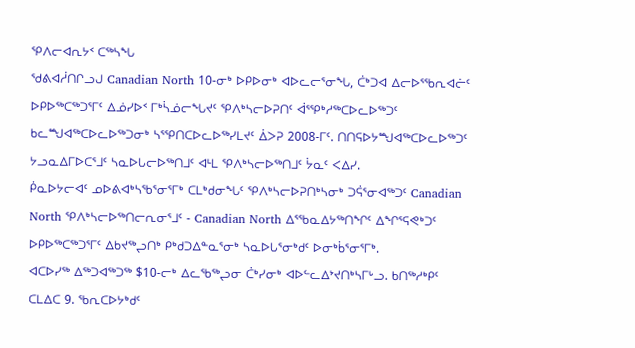ᕿᐱᓕᐊᕆᔭᑉ ᑕᖅᓴᖓ
ᖁᕕᐊᓲᑎᒋᓗᒍ Canadian North 10-ᓂᒃ ᐅᑭᐅᓂᒃ ᐊᐅᓚᓕᕐᓂᖓ, ᑖᒃᑐᐊ ᐃᓕᐅᕐᖃᕆᐊᓖᑦ ᐅᑭᐅᖅᑕᖅᑐᕐᒥᑦ ᐃᓅᓯᐅᑉ ᒥᒃᓵᓅᓕᖓᔪᑦ ᕿᐱᒃᓴᓕᐅᕈᑎᑦ ᐋᕐᕿᒃᓱᖅᑕᐅᓚᐅᖅᑐᑦ ᑲᓚᙳᐊᖅᑕᐅᓚᐅᖅᑐᓂᒃ ᓴᕐᕿᑎᑕᐅᓚᐅᖅᓯᒪᔪᑦ ᐄᐳᕈ 2008-ᒥᑦ. ᑎᑎᕋᐅᔭᙳᐊᖅᑕᐅᓚᐅᖅᑐᑦ ᔭᓗᓇᐃᒥᐅᑕᕐᒧᑦ ᓴᓇᐅᒐᓕᐅᖅᑎᒧᑦ ᐊᒻᒪ ᕿᐱᒃᓴᓕᐅᖅᑎᒧᑦ ᔮᓇᑦ ᐸᐃᓯ.
ᑮᓇᐅᔭᓕᐊᑦ ᓄᐅᕕᐊᒃᓴᖃᕐᓂᕐᒥᒃ ᑕᒪᒃᑯᓂᖓᑦ ᕿᐱᒃᓴᓕᐅᕈᑎᒃᓴᓂᒃ ᑐᕌᕐᓂᐊᖅᑐᑦ Canadian North ᕿᐱᒃᓴᓕᐅᖅᑎᓕᕆᓂᕐᒧᑦ - Canadian North ᐃᕐᖃᓇᐃᔭᖅᑎᖏᑦ ᐃᖏᕐᕋᕙᒃᑐᑦ ᐅᑭᐅᖅᑕᖅᑐᕐᒥᑦ ᐃᑲᔪᖅᖢᑎᒃ ᑭᒃᑯᑐᐃᓐᓇᕐᓂᒃ ᓴᓇᐅᒐᕐᓂᒃᑯᑦ ᐅᓂᒃᑳᕐᓂᕐᒥᒃ.
ᐊᑕᐅᓯᖅ ᐃᖅᑐᐊᖅᑐᖅ $10-ᓕᒃ ᐃᓚᖃᖅᖢᓂ ᑖᒃᓯᓂᒃ ᐊᐅᓪᓚᐃᔾᔪᑎᒃᓴᒥᒡᓗ. ᑲᑎᖅᓱᒃᑭᑦ ᑕᒪᐃᑕ 9. ᖃᕆᑕᐅᔭᒃᑯᑦ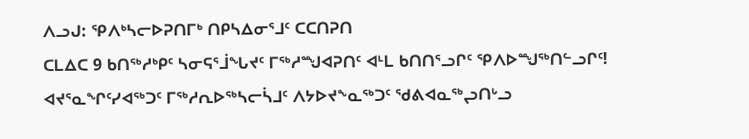ᐱᓗᒍ: ᕿᐱᒃᓴᓕᐅᕈᑎᒥᒃ ᑎᑭᓴᐃᓂᕐᒧᑦ ᑕᑕᑎᕈᑎ
ᑕᒪᐃᑕ 9 ᑲᑎᖅᓱᒃᑭᑦ ᓴᓂᕋᕐᒨᖓᔪᑦ ᒥᖅᓱᙳᐊᕈᑎᑦ ᐊᒻᒪ ᑲᑎᑎᕐᓗᒋᑦ ᕿᐱᐅᙳᖅᑎᓪᓗᒋᑦ!
ᐊᔪᕐᓇᖏᑦᓯᐊᖅᑐᑦ ᒥᖅᓱᕆᐅᖅᓴᓕᓵᒧᑦ ᐱᔭᐅᔪᖕᓇᖅᑐᑦ ᖁᕕᐊᓇᖅᖢᑎᒡᓗ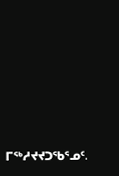ᒥᖅᓱᔪᔪᑐᖃᕐᓄᑦ.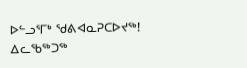ᐅᓪᓗᕐᒥᒃ ᖁᕕᐊᓇᕈᑕᐅᔪᖅ!
ᐃᓚᖃᖅᑐᖅ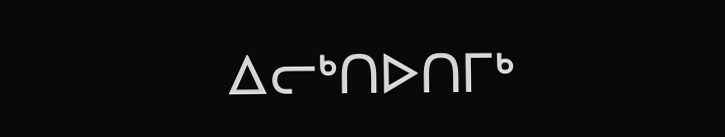ᐃᓕᒃᑎᐅᑎᒥᒃ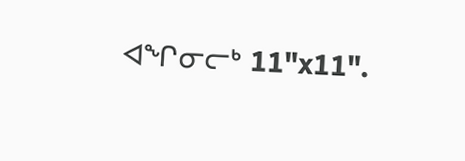ᐊᖏᓂᓕᒃ 11"x11".